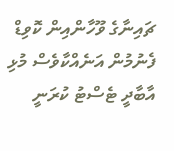ޗައިނާގެ ވޫހާންއިން ކޮވިޑް ފެނުމުން އަނެއްކާވެސް މުޅި އާބާދީ ޓެސްޓު ކުރަނީ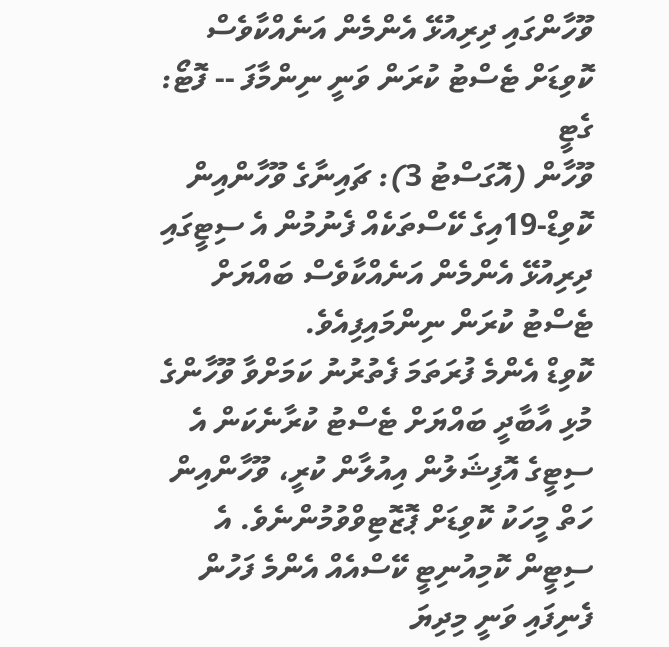ވޫހާންގައި ދިރިއުޅޭ އެންމެން އަނެއްކާވެސް ކޮވިޑަށް ޓެސްޓު ކުރަން ވަނީ ނިންމާފަ -- ފޮޓޯ: ގެޓީ
ވޫހާން (އޮގަސްޓު 3): ޗައިނާގެ ވޫހާންއިން ކޮވިޑް-19އިގެ ކޭސްތަކެއް ފެނުމުން އެ ސިޓީގައި ދިރިއުޅޭ އެންމެން އަނެއްކާވެސް ބައްޔަށް ޓެސްޓު ކުރަން ނިންމައިފިއެވެ.
ކޮވިޑް އެންމެ ފުރަތަމަ ފެތުރުނު ކަމަށްވާ ވޫހާންގެ މުޅި އާބާދީ ބައްޔަށް ޓެސްޓު ކުރާނެކަން އެ ސިޓީގެ އޮފިޝަލުން އިއުލާން ކުރީ، ވޫހާންއިން ހަތް މީހަކު ކޮވިޑަށް ޕޮޒޮޓިވްވުމުންނެވެ. އެ ސިޓީން ކޮމިއުނިޓީ ކޭސްއެއް އެންމެ ފަހުން ފެނިފައި ވަނީ މިދިޔަ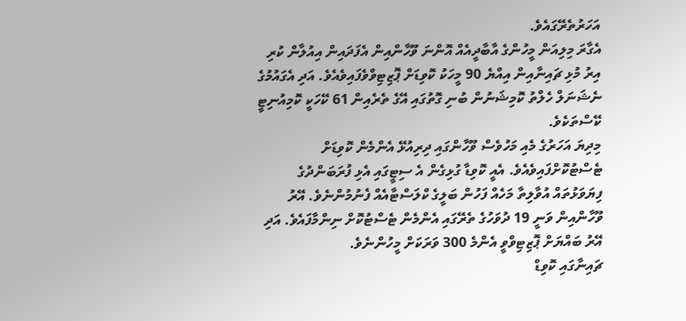އަހަރުތެރޭގައެވެ.
އެގާރަ މިލިއަން މީހުންގެ އާބާދީއެއް އޮންނަ ވޫހާންއިން އެފަދައިން އިއުލާން ކުރި އިރު މުޅި ޗައިނާއިން އިއްޔެ 90 މީހަކު ކޮވިޑަށް ޕޮޒިޓިވްވެފައިވެއެވެ. އަދި އެގައުމުގެ ނެޝަނަލް ހެލްތު ކޮމިޝަނުން ބުނި ގޮތުގައި އޭގެ ތެރެއިން 61 ކޭހަކީ ކޮމިއުނިޓީ ކޭސްތަކެވެ.
މިދިޔަ އަހަރުގެ މެއި މަހުވެސް ވޫހާންގައި ދިރިއުޅޭ އެންމެން ކޮވިޑަށް ޓެސްޓުކޮށްފައިވެއެވެ. އެއީ ކޮވިޑާ ގުޅިގެން އެ ސިޓީގައި އެޅި ފުރަބަންދުގެ ފިޔަވަޅުތައް އުވާލިތާ މަހެއް ފަހުން ބަލީގެ ކްލަސްޓާއެއް ފެނުމުންނެވެ. އޭރު ވޫހާންއިން ވަނީ 19 ދުވަހުގެ ތެރޭގައި އެންމެން ޓެސްޓުކޮށް ނިންމާފައެވެ. އަދި އޭރު ބައްޔަށް ޕޮޒިޓިވްވީ އެންމެ 300 ވަރަކަށް މީހުންނެވެ.
ޗައިނާގައި ކޮވިޑް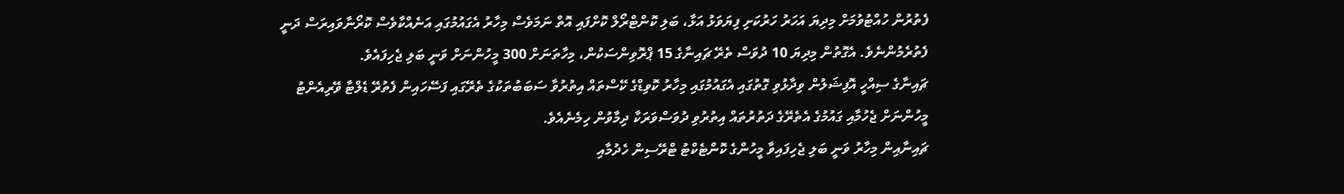ފެތުރުން ހުއްޓުވުމަށް މިދިޔަ އަހަރު ހަރުކަށި ފިޔަވަޅު އަޅާ، ބަލި ކޮންޓްރޯލް ކޮށްފައި އޮތް ނަމަވެސް މިހާރު އެގައުމުގައި އަނެއްކާވެސް ކޮރޯނާވައިރަސް ދަނީ ފެތުރެމުންނެވެ. އެގޮތުން މިދިޔަ 10 ދުވަސް ތެރޭ ޗައިނާގެ 15 ޕްރޮވިންސަކުން، މިހާތަނަށް 300 މީހުންނަށް ވަނީ ބަލި ޖެހިފައެވެ.
ޗައިނާގެ ސިއްހީ އޮފިޝަލުން ވިދާޅުވި ގޮތުގައި އެގައުމުގައި މިހާރު ކޮވިޑްގެ ކޭސްތައް އިތުރުވާ ސަބަބުތަކުގެ ތެރޭގައި ފަސޭހައިން ފެތުރޭ ޑެލްޓާ ވޭރިއެންޓު މީހުންނަށް ޖެހުމާއި ގައުމުގެ އެތެރޭގެ ދަތުރުތައް އިތުރުވި ދުވަސްވަރަކާ ދިމާވުން ހިމެނެއެވެ.
ޗައިނާއިން މިހާރު ވަނީ ބަލި ޖެހިފައިވާ މީހުންގެ ކޮންޓެކްޓު ޓްރޭސިން ހެދުމާއި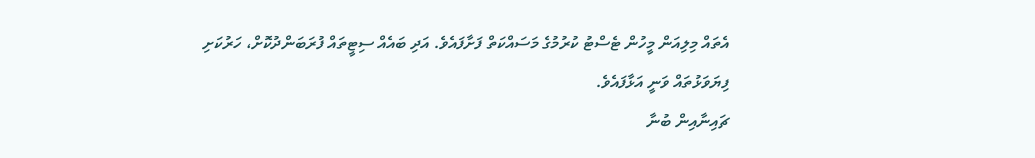އެތައް މިލިއަން މީހުން ޓެސްޓު ކުރުމުގެ މަސައްކަތް ފަށާފައެވެ. އަދި ބައެއް ސިޓީތައް ފުރަބަންދުކޮށް، ހަރުކަށި ފިޔަވަޅުތައް ވަނީ އަޅާފައެވެ.
ޗައިނާއިން ބުނާ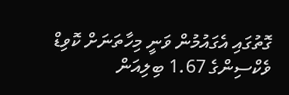ގޮތުގައި އެގައުމުން ވަނީ މިހާތަނަށް ކޮވިޑް ވެކްސިންގެ 1.67 ބިލިއަން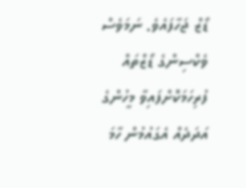ޑޯޒް ޖަހާފައެވެ. ނަމަވެސް ވެކްސިންގެ ޑޯޒްތައް ފުރިހަމަކޮށްފައިވާ މީހުންގެ އަދަދެއް އެގައުމުން ހާމަ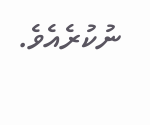ނުކުރެއެވެ.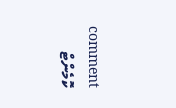comment ކޮމެންޓް